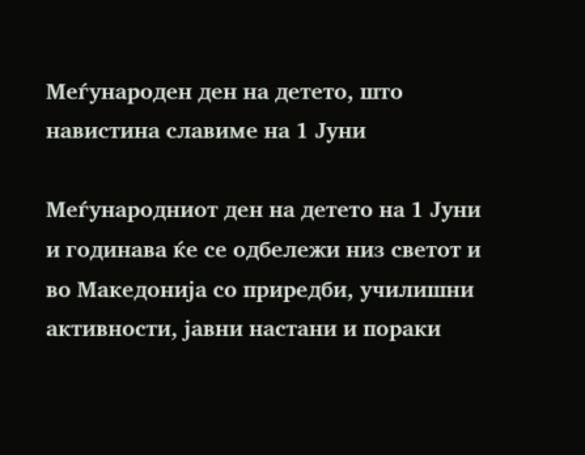Меѓународен ден на детето, што навистина славиме на 1 Јуни

Меѓународниот ден на детето на 1 Јуни и годинава ќе се одбележи низ светот и во Македонија со приредби, училишни активности, јавни настани и пораки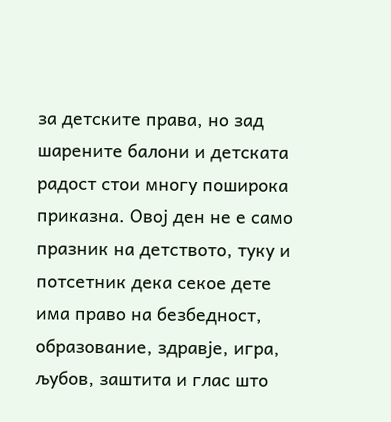за детските права, но зад шарените балони и детската радост стои многу поширока приказна. Овој ден не е само празник на детството, туку и потсетник дека секое дете има право на безбедност, образование, здравје, игра, љубов, заштита и глас што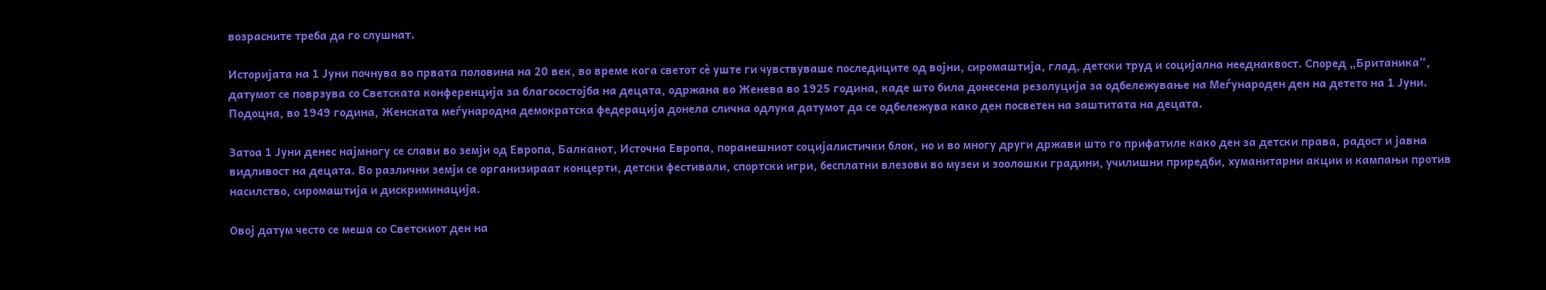возрасните треба да го слушнат.

Историјата на 1 Јуни почнува во првата половина на 20 век, во време кога светот сè уште ги чувствуваше последиците од војни, сиромаштија, глад, детски труд и социјална нееднаквост. Според „Британика“, датумот се поврзува со Светската конференција за благосостојба на децата, одржана во Женева во 1925 година, каде што била донесена резолуција за одбележување на Меѓународен ден на детето на 1 Јуни. Подоцна, во 1949 година, Женската меѓународна демократска федерација донела слична одлука датумот да се одбележува како ден посветен на заштитата на децата.

Затоа 1 Јуни денес најмногу се слави во земји од Европа, Балканот, Источна Европа, поранешниот социјалистички блок, но и во многу други држави што го прифатиле како ден за детски права, радост и јавна видливост на децата. Во различни земји се организираат концерти, детски фестивали, спортски игри, бесплатни влезови во музеи и зоолошки градини, училишни приредби, хуманитарни акции и кампањи против насилство, сиромаштија и дискриминација.

Овој датум често се меша со Светскиот ден на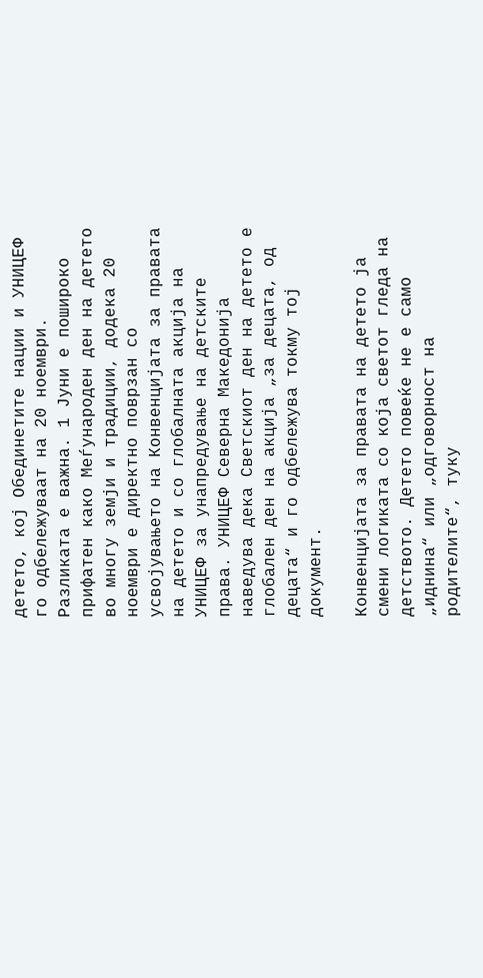детето, кој Обединетите нации и УНИЦЕФ го одбележуваат на 20 ноември. Разликата е важна. 1 Јуни е пошироко прифатен како Меѓународен ден на детето во многу земји и традиции, додека 20 ноември е директно поврзан со усвојувањето на Конвенцијата за правата на детето и со глобалната акција на УНИЦЕФ за унапредување на детските права. УНИЦЕФ Северна Македонија наведува дека Светскиот ден на детето е глобален ден на акција „за децата, од децата“ и го одбележува токму тој документ.

Конвенцијата за правата на детето ја смени логиката со која светот гледа на детството. Детето повеќе не е само „иднина“ или „одговорност на родителите“, туку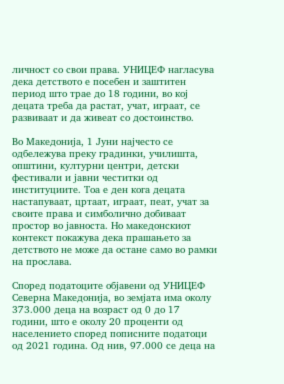личност со свои права. УНИЦЕФ нагласува дека детството е посебен и заштитен период што трае до 18 години, во кој децата треба да растат, учат, играат, се развиваат и да живеат со достоинство.

Во Македонија, 1 Јуни најчесто се одбележува преку градинки, училишта, општини, културни центри, детски фестивали и јавни честитки од институциите. Тоа е ден кога децата настапуваат, цртаат, играат, пеат, учат за своите права и симболично добиваат простор во јавноста. Но македонскиот контекст покажува дека прашањето за детството не може да остане само во рамки на прослава.

Според податоците објавени од УНИЦЕФ Северна Македонија, во земјата има околу 373.000 деца на возраст од 0 до 17 години, што е околу 20 проценти од населението според пописните податоци од 2021 година. Од нив, 97.000 се деца на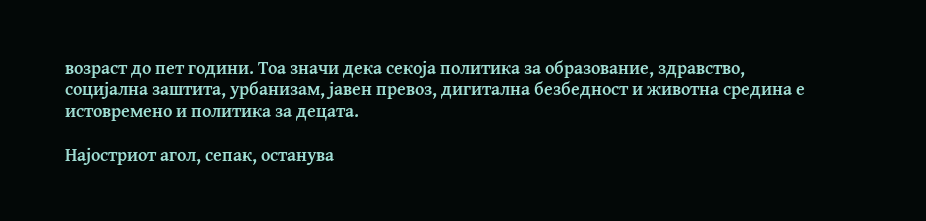возраст до пет години. Тоа значи дека секоја политика за образование, здравство, социјална заштита, урбанизам, јавен превоз, дигитална безбедност и животна средина е истовремено и политика за децата.

Најостриот агол, сепак, останува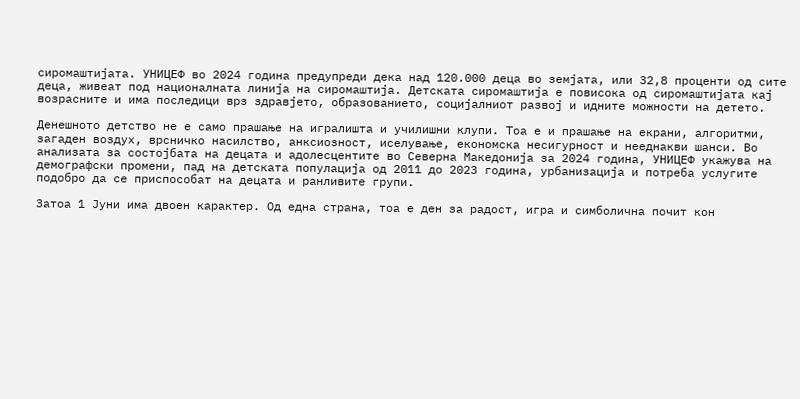сиромаштијата. УНИЦЕФ во 2024 година предупреди дека над 120.000 деца во земјата, или 32,8 проценти од сите деца, живеат под националната линија на сиромаштија. Детската сиромаштија е повисока од сиромаштијата кај возрасните и има последици врз здравјето, образованието, социјалниот развој и идните можности на детето.

Денешното детство не е само прашање на игралишта и училишни клупи. Тоа е и прашање на екрани, алгоритми, загаден воздух, врсничко насилство, анксиозност, иселување, економска несигурност и нееднакви шанси. Во анализата за состојбата на децата и адолесцентите во Северна Македонија за 2024 година, УНИЦЕФ укажува на демографски промени, пад на детската популација од 2011 до 2023 година, урбанизација и потреба услугите подобро да се приспособат на децата и ранливите групи.

Затоа 1 Јуни има двоен карактер. Од една страна, тоа е ден за радост, игра и симболична почит кон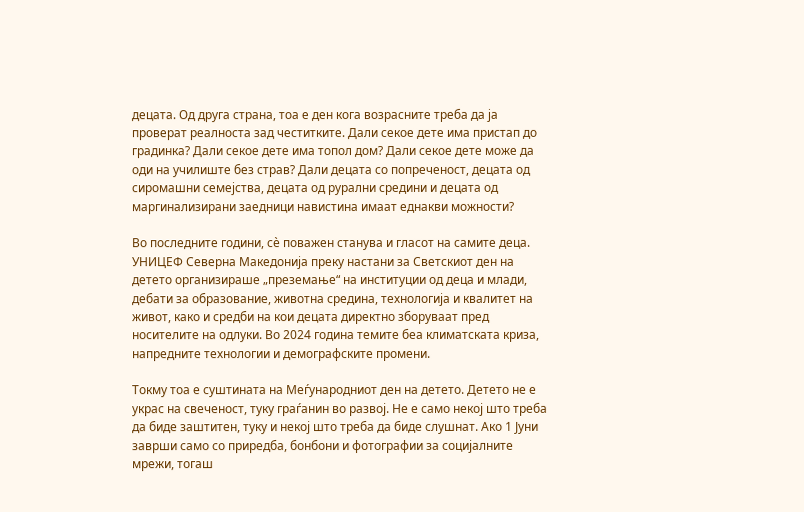децата. Од друга страна, тоа е ден кога возрасните треба да ја проверат реалноста зад честитките. Дали секое дете има пристап до градинка? Дали секое дете има топол дом? Дали секое дете може да оди на училиште без страв? Дали децата со попреченост, децата од сиромашни семејства, децата од рурални средини и децата од маргинализирани заедници навистина имаат еднакви можности?

Во последните години, сè поважен станува и гласот на самите деца. УНИЦЕФ Северна Македонија преку настани за Светскиот ден на детето организираше „преземање“ на институции од деца и млади, дебати за образование, животна средина, технологија и квалитет на живот, како и средби на кои децата директно зборуваат пред носителите на одлуки. Во 2024 година темите беа климатската криза, напредните технологии и демографските промени.

Токму тоа е суштината на Меѓународниот ден на детето. Детето не е украс на свеченост, туку граѓанин во развој. Не е само некој што треба да биде заштитен, туку и некој што треба да биде слушнат. Ако 1 Јуни заврши само со приредба, бонбони и фотографии за социјалните мрежи, тогаш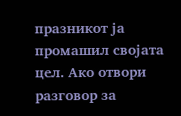празникот ја промашил својата цел. Ако отвори разговор за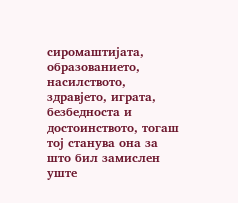сиромаштијата, образованието, насилството, здравјето, играта, безбедноста и достоинството, тогаш тој станува она за што бил замислен уште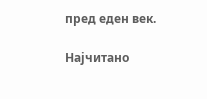пред еден век.

Најчитано